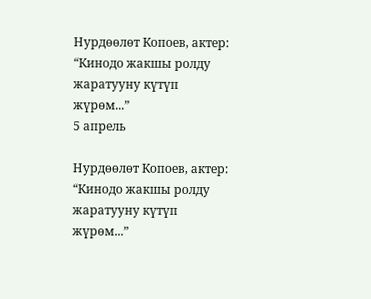Нурдөөлөт Копоев, актер: “Кинодо жакшы ролду жаратууну күтүп жүрөм...”
5 апрель

Нурдөөлөт Копоев, актер: “Кинодо жакшы ролду жаратууну күтүп жүрөм...”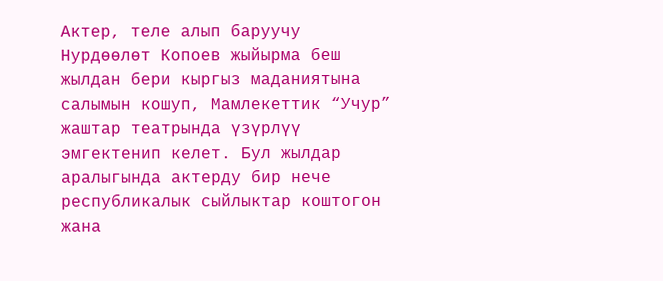Актер, теле алып баруучу Нурдөөлөт Копоев жыйырма беш жылдан бери кыргыз маданиятына салымын кошуп, Мамлекеттик “Учур” жаштар театрында үзүрлүү эмгектенип келет. Бул жылдар аралыгында актерду бир нече республикалык сыйлыктар коштогон жана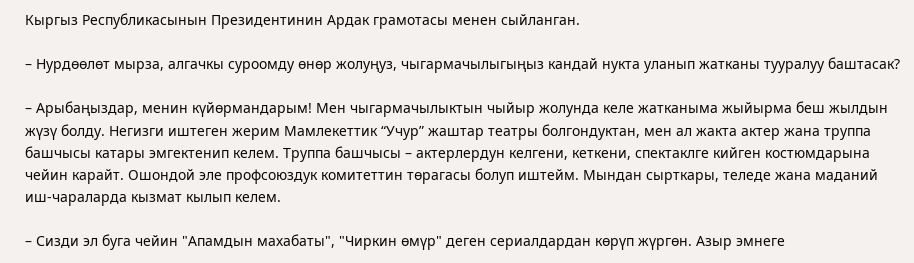Кыргыз Республикасынын Президентинин Ардак грамотасы менен сыйланган.

– Нурдөөлөт мырза, алгачкы суроомду өнөр жолуңуз, чыгармачылыгыңыз кандай нукта уланып жатканы тууралуу баштасак?

– Арыбаңыздар, менин күйөрмандарым! Мен чыгармачылыктын чыйыр жолунда келе жатканыма жыйырма беш жылдын жүзү болду. Негизги иштеген жерим Мамлекеттик “Учур” жаштар театры болгондуктан, мен ал жакта актер жана труппа башчысы катары эмгектенип келем. Труппа башчысы – актерлердун келгени, кеткени, спектаклге кийген костюмдарына чейин карайт. Ошондой эле профсоюздук комитеттин төрагасы болуп иштейм. Мындан сырткары, теледе жана маданий иш-чараларда кызмат кылып келем.

– Сизди эл буга чейин "Апамдын махабаты", "Чиркин өмүр" деген сериалдардан көрүп жүргөн. Азыр эмнеге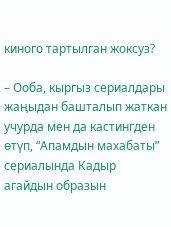киного тартылган жоксуз?

– Ооба, кыргыз сериалдары жаңыдан башталып жаткан учурда мен да кастингден өтүп, “Апамдын махабаты” сериалында Кадыр агайдын образын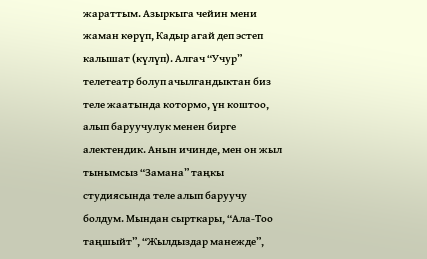жараттым. Азыркыга чейин мени жаман көрүп, Кадыр агай деп эстеп калышат (күлүп). Алгач “Учур” телетеатр болуп ачылгандыктан биз теле жаатында котормо, үн коштоо, алып баруучулук менен бирге алектендик. Анын ичинде, мен он жыл тынымсыз “Замана” таңкы студиясында теле алып баруучу болдум. Мындан сырткары, “Ала-Тоо таңшыйт”, “Жылдыздар манежде”,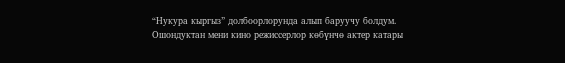“Нукура кыргыз” долбоорлорунда алып баруучу болдум. Ошондуктан мени кино режиссерлор көбүнчө актер катары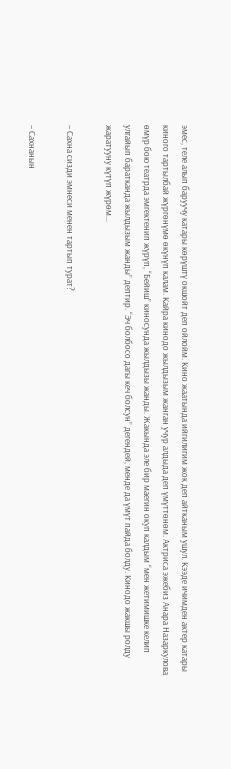эмес, теле алып баруучу катары көрүштү окшойт деп ойлойм. Кино жаатында ийгилигим жок деп айтканым ушул. Кээде ичимден актер катары киного тартылбай жүргөнүмө өкүнүп калам. Кайра кинодо жылдызым жанган учур алдыда деп үмүттөнөм. Актриса эжебиз Анара Назаркулова өмүр бою театрда эмгектенип жүрүп, “Бейиш” киносунда жылдызы жанды. Жакында эле бир маегин окуп калдым “мен жетимишке келип улгайып баратканда жылдызым жанды” дептир. “Эч болбосо дагы кеч болсун” дегендей, менде да үмүт пайда болду. Кинодо жакшы ролду жаратууну күтүп жүрөм...

– Сахна сизди эмнеси менен тартып турат?

– Сахнанын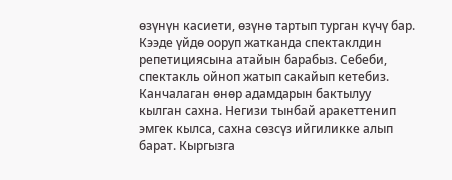өзүнүн касиети, өзүнө тартып турган күчү бар. Кээде үйдө ооруп жатканда спектаклдин репетициясына атайын барабыз. Себеби, спектакль ойноп жатып сакайып кетебиз. Канчалаган өнөр адамдарын бактылуу кылган сахна. Негизи тынбай аракеттенип эмгек кылса, сахна сөзсүз ийгиликке алып барат. Кыргызга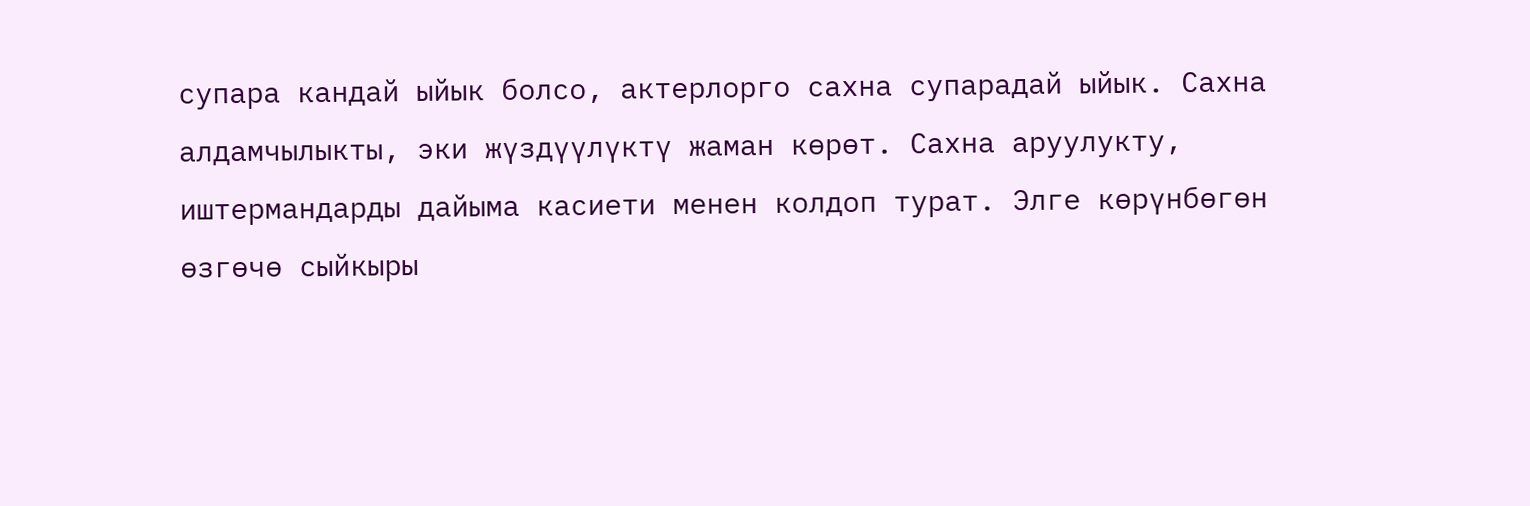супара кандай ыйык болсо, актерлорго сахна супарадай ыйык. Сахна алдамчылыкты, эки жүздүүлүктү жаман көрөт. Сахна аруулукту, иштермандарды дайыма касиети менен колдоп турат. Элге көрүнбөгөн өзгөчө сыйкыры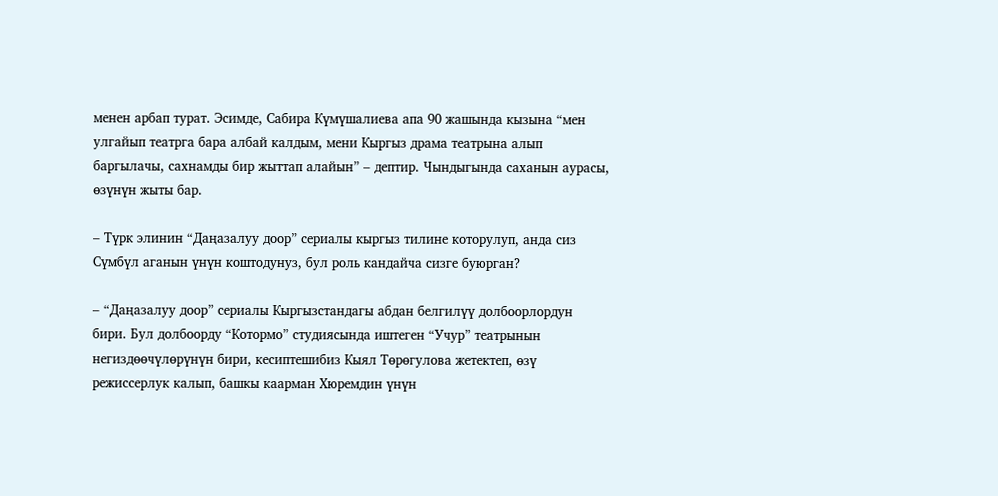менен арбап турат. Эсимде, Сабира Күмүшалиева апа 90 жашында кызына “мен улгайып театрга бара албай калдым, мени Кыргыз драма театрына алып баргылачы, сахнамды бир жыттап алайын” – дептир. Чындыгында саханын аурасы, өзүнүн жыты бар.

– Түрк элинин “Даңазалуу доор” сериалы кыргыз тилине которулуп, анда сиз Сүмбүл аганын үнүн коштодунуз, бул роль кандайча сизге буюрган?

– “Даңазалуу доор” сериалы Кыргызстандагы абдан белгилүү долбоорлордун бири. Бул долбоорду “Котормо” студиясында иштеген “Учур” театрынын негиздөөчүлөрүнүн бири, кесиптешибиз Кыял Төрөгулова жетектеп, өзү режиссерлук калып, башкы каарман Хюремдин үнүн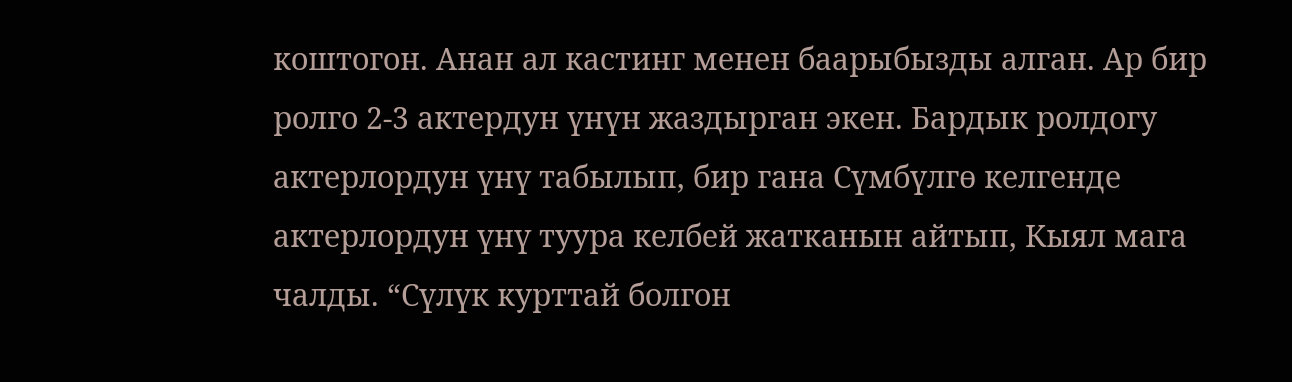коштогон. Анан ал кастинг менен баарыбызды алган. Ар бир ролго 2-3 актердун үнүн жаздырган экен. Бардык ролдогу актерлордун үнү табылып, бир гана Сүмбүлгө келгенде актерлордун үнү туура келбей жатканын айтып, Кыял мага чалды. “Сүлүк курттай болгон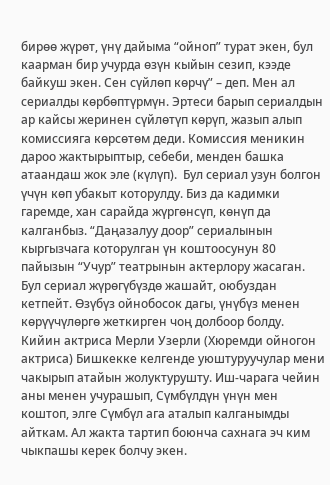бирөө жүрөт, үнү дайыма “ойноп” турат экен, бул каарман бир учурда өзүн кыйын сезип, кээде байкуш экен. Сен сүйлөп көрчү” – деп. Мен ал сериалды көрбөптүрмүн. Эртеси барып сериалдын ар кайсы жеринен сүйлөтүп көрүп, жазып алып комиссияга көрсөтөм деди. Комиссия меникин дароо жактырыптыр, себеби, менден башка атаандаш жок эле (күлүп).  Бул сериал узун болгон үчүн көп убакыт которулду. Биз да кадимки гаремде, хан сарайда жүргөнсүп, көнүп да калганбыз. “Даңазалуу доор” сериалынын кыргызчага которулган үн коштоосунун 80 пайызын “Учур” театрынын актерлору жасаган. Бул сериал жүрөгүбүздө жашайт, оюбуздан кетпейт. Өзүбүз ойнобосок дагы, үнүбүз менен көрүүчүлөргө жеткирген чоң долбоор болду. Кийин актриса Мерли Узерли (Хюремди ойногон актриса) Бишкекке келгенде уюштуруучулар мени чакырып атайын жолуктурушту. Иш-чарага чейин аны менен учурашып, Сүмбүлдүн үнүн мен коштоп, элге Сүмбүл ага аталып калганымды айткам. Ал жакта тартип боюнча сахнага эч ким чыкпашы керек болчу экен.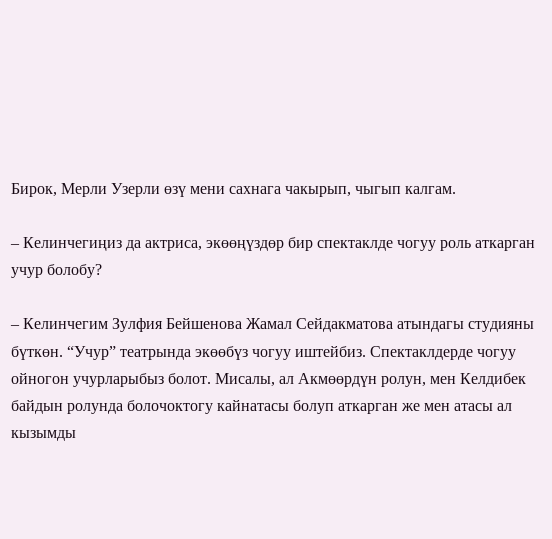Бирок, Мерли Узерли өзү мени сахнага чакырып, чыгып калгам.

– Келинчегиңиз да актриса, экөөңүздөр бир спектаклде чогуу роль аткарган учур болобу?

– Келинчегим Зулфия Бейшенова Жамал Сейдакматова атындагы студияны бүткөн. “Учур” театрында экөөбүз чогуу иштейбиз. Спектаклдерде чогуу ойногон учурларыбыз болот. Мисалы, ал Акмөөрдүн ролун, мен Келдибек байдын ролунда болочоктогу кайнатасы болуп аткарган же мен атасы ал кызымды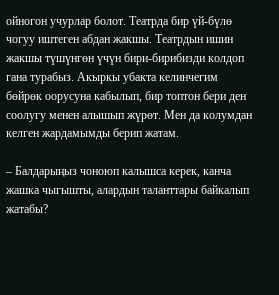ойногон учурлар болот. Театрда бир үй-бүлө чогуу иштеген абдан жакшы. Театрдын ишин жакшы түшүнгөн үчүн бири-бирибизди колдоп гана турабыз. Акыркы убакта келинчегим бөйрөк оорусуна кабылып, бир топтон бери ден соолугу менен алышып жүрөт. Мен да колумдан келген жардамымды берип жатам.

– Балдарыңыз чоноюп калышса керек, канча жашка чыгышты, алардын таланттары байкалып жатабы?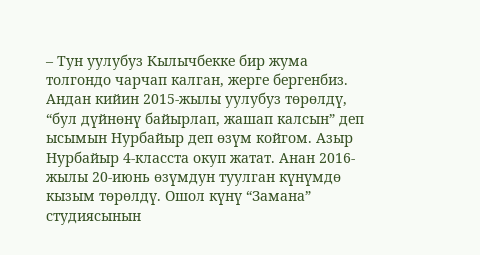– Тун уулубуз Кылычбекке бир жума толгондо чарчап калган, жерге бергенбиз. Андан кийин 2015-жылы уулубуз төрөлдү, “бул дүйнөнү байырлап, жашап калсын” деп ысымын Нурбайыр деп өзүм койгом. Азыр Нурбайыр 4-класста окуп жатат. Анан 2016-жылы 20-июнь өзүмдун туулган күнүмдө кызым төрөлдү. Ошол күнү “Замана” студиясынын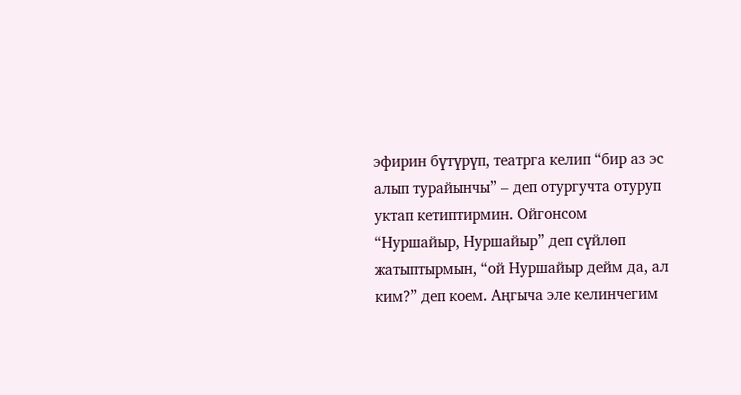эфирин бүтүрүп, театрга келип “бир аз эс алып турайынчы” – деп отургучта отуруп уктап кетиптирмин. Ойгонсом “Нуршайыр, Нуршайыр” деп сүйлөп жатыптырмын, “ой Нуршайыр дейм да, ал ким?” деп коем. Аңгыча эле келинчегим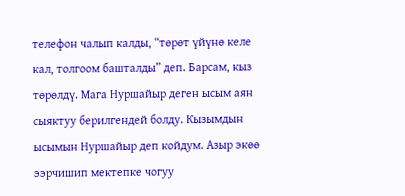телефон чалып калды, “төрөт үйүнө келе кал, толгоом башталды” деп. Барсам, кыз төрөлдү. Мага Нуршайыр деген ысым аян сыяктуу берилгендей болду. Кызымдын ысымын Нуршайыр деп койдум. Азыр экөө ээрчишип мектепке чогуу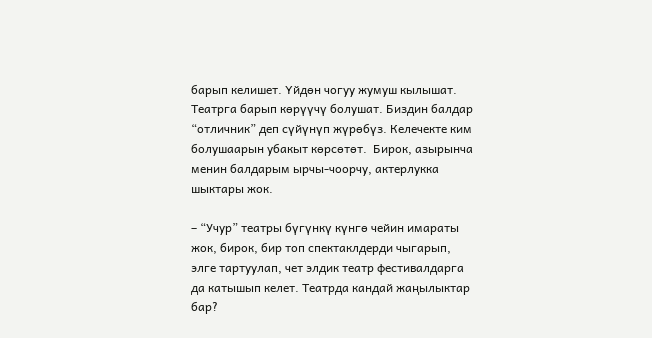барып келишет. Үйдөн чогуу жумуш кылышат. Театрга барып көрүүчү болушат. Биздин балдар “отличник” деп сүйүнүп жүрөбүз. Келечекте ким болушаарын убакыт көрсөтөт.  Бирок, азырынча менин балдарым ырчы-чоорчу, актерлукка шыктары жок.

– “Учур” театры бүгүнкү күнгө чейин имараты жок, бирок, бир топ спектаклдерди чыгарып, элге тартуулап, чет элдик театр фестивалдарга да катышып келет. Театрда кандай жаңылыктар бар?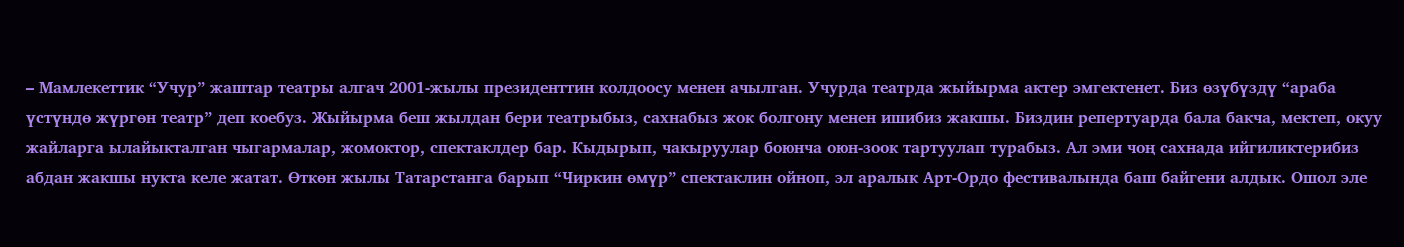– Мамлекеттик “Учур” жаштар театры алгач 2001-жылы президенттин колдоосу менен ачылган. Учурда театрда жыйырма актер эмгектенет. Биз өзүбүздү “араба үстүндө жүргөн театр” деп коебуз. Жыйырма беш жылдан бери театрыбыз, сахнабыз жок болгону менен ишибиз жакшы. Биздин репертуарда бала бакча, мектеп, окуу жайларга ылайыкталган чыгармалар, жомоктор, спектаклдер бар. Кыдырып, чакыруулар боюнча оюн-зоок тартуулап турабыз. Ал эми чоң сахнада ийгиликтерибиз абдан жакшы нукта келе жатат. Өткөн жылы Татарстанга барып “Чиркин өмүр” спектаклин ойноп, эл аралык Арт-Ордо фестивалында баш байгени алдык. Ошол эле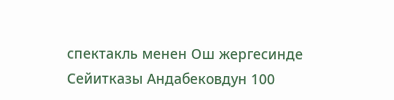спектакль менен Ош жергесинде Сейитказы Андабековдун 100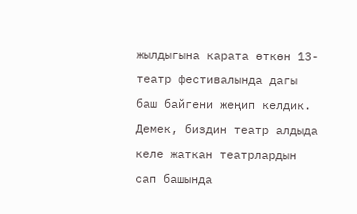жылдыгына карата өткөн 13-театр фестивалында дагы баш байгени жеңип келдик. Демек, биздин театр алдыда келе жаткан театрлардын сап башында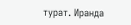турат. Иранда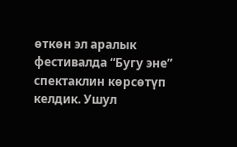өткөн эл аралык фестивалда “Бугу эне” спектаклин көрсөтүп келдик. Ушул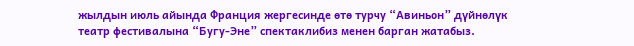жылдын июль айында Франция жергесинде өтө турчу “Авиньон” дүйнөлүк театр фестивалына “Бугу-Эне” спектаклибиз менен барган жатабыз.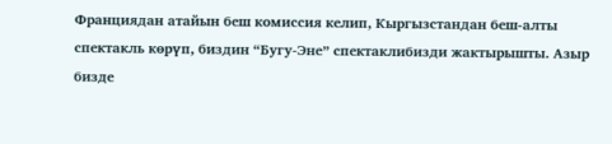Франциядан атайын беш комиссия келип, Кыргызстандан беш-алты спектакль көрүп, биздин “Бугу-Эне” спектаклибизди жактырышты. Азыр бизде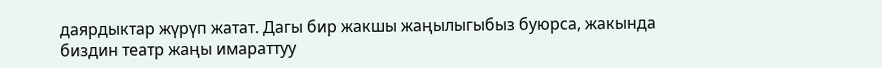даярдыктар жүрүп жатат. Дагы бир жакшы жаңылыгыбыз буюрса, жакында биздин театр жаңы имараттуу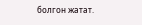болгон жатат.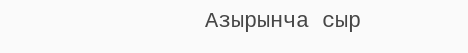Азырынча сыр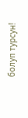болуп турсун!